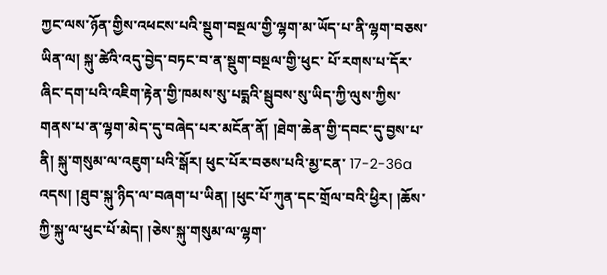ཀྱང་ལས་ཉོན་གྱིས་འཕངས་པའི་སྡུག་བསྔལ་གྱི་ལྷག་མ་ཡོད་པ་ནི་ལྷག་བཅས་ཡིན་ལ། སྐུ་ཚེའི་འདུ་བྱེད་བཏང་བ་ན་སྡུག་བསྔལ་གྱི་ཕུང་ པོ་རགས་པ་དོར་ཞིང་དག་པའི་འཇིག་རྟེན་གྱི་ཁམས་སུ་པདྨའི་སྦུབས་སུ་ཡིད་ཀྱི་ལུས་ཀྱིས་གནས་པ་ན་ལྷག་མེད་དུ་བཞེད་པར་མངོན་ནོ། །ཐེག་ཆེན་གྱི་དབང་དུ་བྱས་པ་ནི། སྐུ་གསུམ་ལ་འཇུག་པའི་སྒོར། ཕུང་པོར་བཅས་པའི་མྱ་ངན་ 17-2-36a འདས། །ཐུབ་སྐུ་ཉིད་ལ་བཞག་པ་ཡིན། །ཕུང་པོ་ཀུན་དང་གྲོལ་བའི་ཕྱིར། །ཆོས་ཀྱི་སྐུ་ལ་ཕུང་པོ་མེད། །ཅེས་སྐུ་གསུམ་ལ་ལྷག་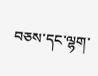བཅས་དང་ལྷག་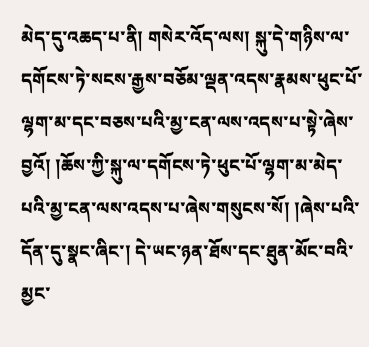མེད་དུ་འཆད་པ་ནི། གསེར་འོད་ལས། སྐུ་དེ་གཉིས་ལ་ དགོངས་ཏེ་སངས་རྒྱས་བཅོམ་ལྡན་འདས་རྣམས་ཕུང་པོ་ལྷག་མ་དང་བཅས་པའི་མྱ་ངན་ལས་འདས་པ་སྟེ་ཞེས་བྱའོ། །ཆོས་ཀྱི་སྐུ་ལ་དགོངས་ཏེ་ཕུང་པོ་ལྷག་མ་མེད་པའི་མྱ་ངན་ལས་འདས་པ་ཞེས་གསུངས་སོ། །ཞེས་པའི་དོན་དུ་སྣང་ཞིང་། དེ་ཡང་ཉན་ཐོས་དང་ཐུན་མོང་བའི་མྱང་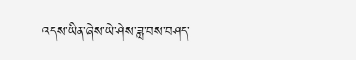འདས་ཡིན་ཞེས་ཡེ་ཤེས་ཟླ་བས་བཤད་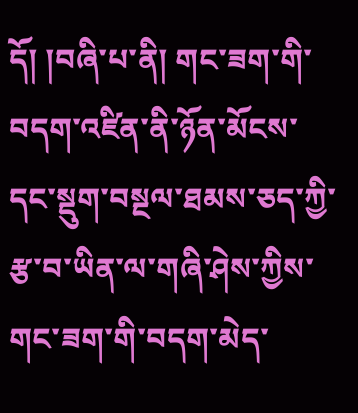དོ། །བཞི་པ་ནི། གང་ཟག་གི་བདག་འཛིན་ནི་ཉོན་མོངས་དང་སྡུག་བསྔལ་ཐམས་ཅད་ཀྱི་རྩ་བ་ཡིན་ལ་གཞི་ཤེས་ཀྱིས་གང་ཟག་གི་བདག་མེད་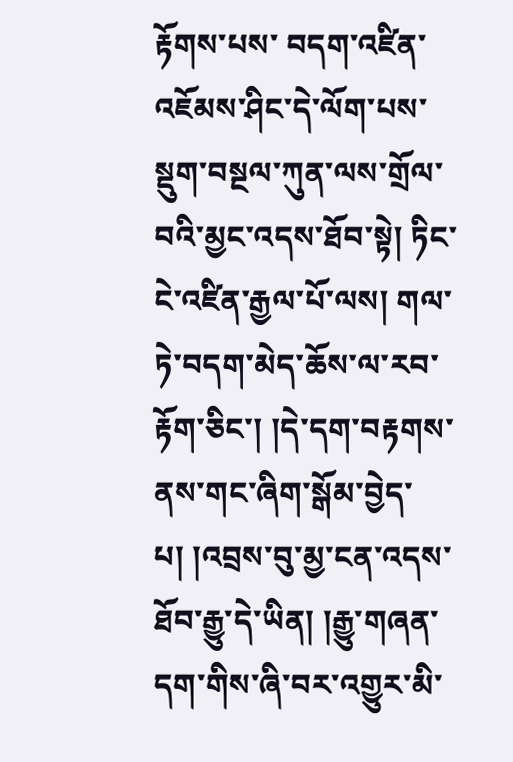རྟོགས་པས་ བདག་འཛིན་འཇོམས་ཤིང་དེ་ལོག་པས་སྡུག་བསྔལ་ཀུན་ལས་གྲོལ་བའི་མྱང་འདས་ཐོབ་སྟེ། ཏིང་ངེ་འཛིན་རྒྱལ་པོ་ལས། གལ་ཏེ་བདག་མེད་ཆོས་ལ་རབ་རྟོག་ཅིང་། །དེ་དག་བརྟགས་ནས་གང་ཞིག་སྒོམ་བྱེད་པ། །འབྲས་བུ་མྱ་ངན་འདས་ ཐོབ་རྒྱུ་དེ་ཡིན། །རྒྱུ་གཞན་དག་གིས་ཞི་བར་འགྱུར་མི་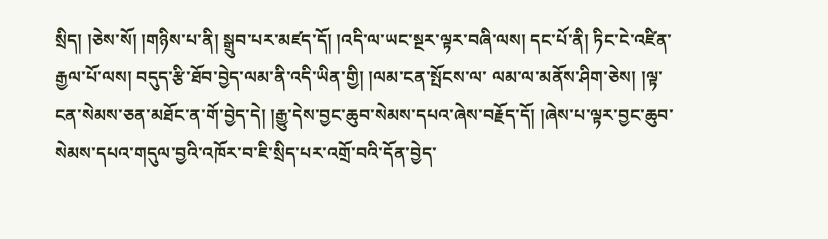སྲིད། །ཅེས་སོ། །གཉིས་པ་ནི། སྒྲུབ་པར་མཛད་དོ། །འདི་ལ་ཡང་སྔར་ལྟར་བཞི་ལས། དང་པོ་ནི། ཏིང་ངེ་འཛིན་རྒྱལ་པོ་ལས། བདུད་རྩི་ཐོབ་བྱེད་ལམ་ནི་འདི་ཡིན་གྱི། །ལམ་ངན་སྤོངས་ལ་ ལམ་ལ་མནོས་ཤིག་ཅེས། །ལྟ་ངན་སེམས་ཅན་མཐོང་ན་གོ་བྱེད་དེ། །རྒྱུ་དེས་བྱང་ཆུབ་སེམས་དཔའ་ཞེས་བརྗོད་དོ། །ཞེས་པ་ལྟར་བྱང་ཆུབ་སེམས་དཔའ་གདུལ་བྱའི་འཁོར་བ་ཇི་སྲིད་པར་འགྲོ་བའི་དོན་བྱེད་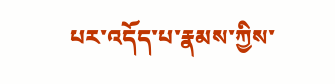པར་འདོད་པ་རྣམས་ཀྱིས་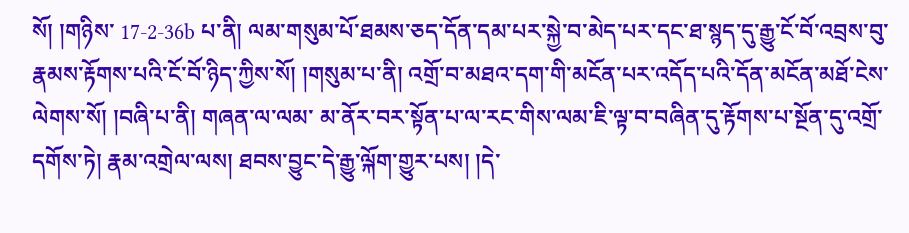སོ། །གཉིས་ 17-2-36b པ་ནི། ལམ་གསུམ་པོ་ཐམས་ཅད་དོན་དམ་པར་སྐྱེ་བ་མེད་པར་དང་ཐ་སྙད་དུ་རྒྱུ་ངོ་བོ་འབྲས་བུ་རྣམས་རྟོགས་པའི་ངོ་བོ་ཉིད་ཀྱིས་སོ། །གསུམ་པ་ནི། འགྲོ་བ་མཐའ་དག་གི་མངོན་པར་འདོད་པའི་དོན་མངོན་མཐོ་ངེས་ལེགས་སོ། །བཞི་པ་ནི། གཞན་ལ་ལམ་ མ་ནོར་བར་སྟོན་པ་ལ་རང་གིས་ལམ་ཇི་ལྟ་བ་བཞིན་དུ་རྟོགས་པ་སྔོན་དུ་འགྲོ་དགོས་ཏེ། རྣམ་འགྲེལ་ལས། ཐབས་བྱུང་དེ་རྒྱུ་ལྐོག་གྱུར་པས། །དེ་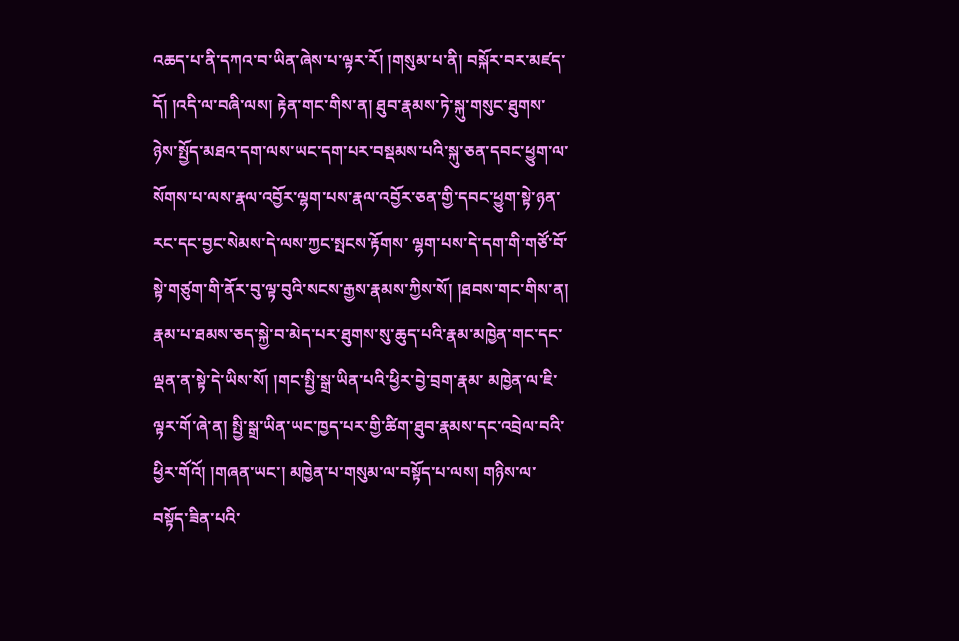འཆད་པ་ནི་དཀའ་བ་ཡིན་ཞེས་པ་ལྟར་རོ། །གསུམ་པ་ནི། བསྐོར་བར་མཛད་དོ། །འདི་ལ་བཞི་ལས། རྟེན་གང་གིས་ན། ཐུབ་རྣམས་ཏེ་སྐུ་གསུང་ཐུགས་ཉེས་སྤྱོད་མཐའ་དག་ལས་ཡང་དག་པར་བསྡམས་པའི་སྐུ་ཅན་དབང་ཕྱུག་ལ་སོགས་པ་ལས་རྣལ་འབྱོར་ལྷག་པས་རྣལ་འབྱོར་ཅན་གྱི་དབང་ཕྱུག་སྟེ་ཉན་རང་དང་བྱང་སེམས་དེ་ལས་ཀྱང་སྤངས་རྟོགས་ ལྷག་པས་དེ་དག་གི་གཙོ་བོ་སྟེ་གཙུག་གི་ནོར་བུ་ལྟ་བུའི་སངས་རྒྱས་རྣམས་ཀྱིས་སོ། །ཐབས་གང་གིས་ན། རྣམ་པ་ཐམས་ཅད་སྐྱེ་བ་མེད་པར་ཐུགས་སུ་ཆུད་པའི་རྣམ་མཁྱེན་གང་དང་ལྡན་ན་སྟེ་དེ་ཡིས་སོ། །གང་སྤྱི་སྒྲ་ཡིན་པའི་ཕྱིར་བྱེ་བྲག་རྣམ་ མཁྱེན་ལ་ཇི་ལྟར་གོ་ཞེ་ན། སྤྱི་སྒྲ་ཡིན་ཡང་ཁྱད་པར་གྱི་ཚིག་ཐུབ་རྣམས་དང་འབྲེལ་བའི་ཕྱིར་གོའོ། །གཞན་ཡང་། མཁྱེན་པ་གསུམ་ལ་བསྟོད་པ་ལས། གཉིས་ལ་བསྟོད་ཟིན་པའི་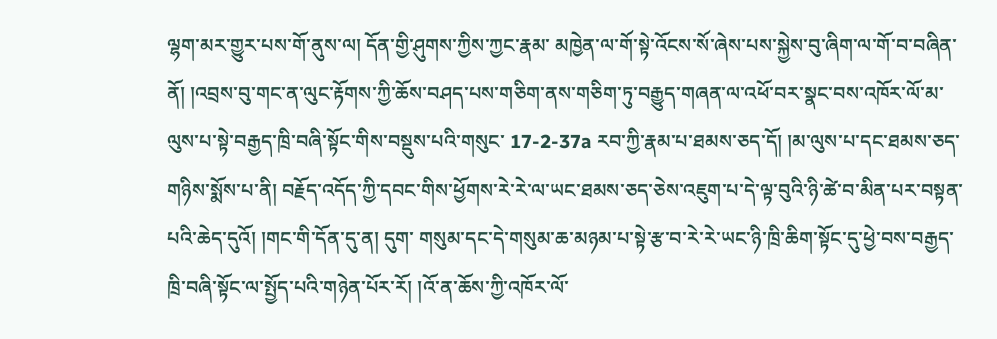ལྷག་མར་གྱུར་པས་གོ་ནུས་ལ། དོན་གྱི་ཤུགས་ཀྱིས་ཀྱང་རྣམ་ མཁྱེན་ལ་གོ་སྟེ་འོངས་སོ་ཞེས་པས་སྐྱེས་བུ་ཞིག་ལ་གོ་བ་བཞིན་ནོ། །འབྲས་བུ་གང་ན་ལུང་རྟོགས་ཀྱི་ཆོས་བཤད་པས་གཅིག་ནས་གཅིག་ཏུ་བརྒྱུད་གཞན་ལ་འཕོ་བར་སྣང་བས་འཁོར་ལོ་མ་ལུས་པ་སྟེ་བརྒྱད་ཁྲི་བཞི་སྟོང་གིས་བསྡུས་པའི་གསུང་ 17-2-37a རབ་ཀྱི་རྣམ་པ་ཐམས་ཅད་དོ། །མ་ལུས་པ་དང་ཐམས་ཅད་གཉིས་སྨོས་པ་ནི། བརྗོད་འདོད་ཀྱི་དབང་གིས་ཕྱོགས་རེ་རེ་ལ་ཡང་ཐམས་ཅད་ཅེས་འཇུག་པ་དེ་ལྟ་བུའི་ཉི་ཚེ་བ་མིན་པར་བསྟན་པའི་ཆེད་དུའོ། །གང་གི་དོན་དུ་ན། དུག་ གསུམ་དང་དེ་གསུམ་ཆ་མཉམ་པ་སྟེ་རྩ་བ་རེ་རེ་ཡང་ཉི་ཁྲི་ཆིག་སྟོང་དུ་ཕྱེ་བས་བརྒྱད་ཁྲི་བཞི་སྟོང་ལ་སྤྱོད་པའི་གཉེན་པོར་རོ། །འོ་ན་ཆོས་ཀྱི་འཁོར་ལོ་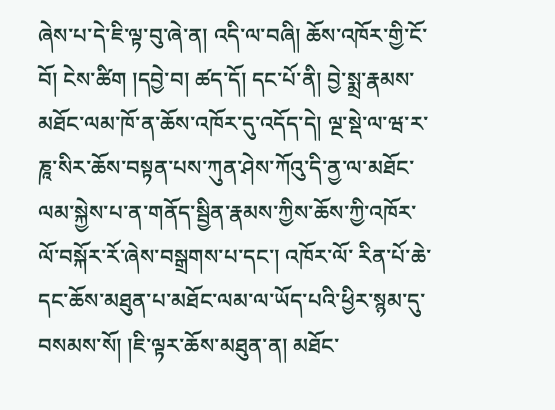ཞེས་པ་དེ་ཇི་ལྟ་བུ་ཞེ་ན། འདི་ལ་བཞི། ཆོས་འཁོར་གྱི་ངོ་བོ། ངེས་ཚིག །དབྱེ་བ། ཚད་དོ། དང་པོ་ནི། བྱེ་སྨྲ་རྣམས་མཐོང་ལམ་ཁོ་ན་ཆོས་འཁོར་དུ་འདོད་དེ། ལྔ་སྡེ་ལ་ཝ་ར་ཎཱ་སིར་ཆོས་བསྟན་པས་ཀུན་ཤེས་ཀོའུ་དི་ནྱ་ལ་མཐོང་ལམ་སྐྱེས་པ་ན་གནོད་སྦྱིན་རྣམས་ཀྱིས་ཆོས་ཀྱི་འཁོར་ལོ་བསྐོར་རོ་ཞེས་བསྒྲགས་པ་དང་། འཁོར་ལོ་ རིན་པོ་ཆེ་དང་ཆོས་མཐུན་པ་མཐོང་ལམ་ལ་ཡོད་པའི་ཕྱིར་སྙམ་དུ་བསམས་སོ། །ཇི་ལྟར་ཆོས་མཐུན་ན། མཐོང་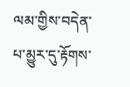ལམ་གྱིས་བདེན་པ་མྱུར་དུ་རྟོགས་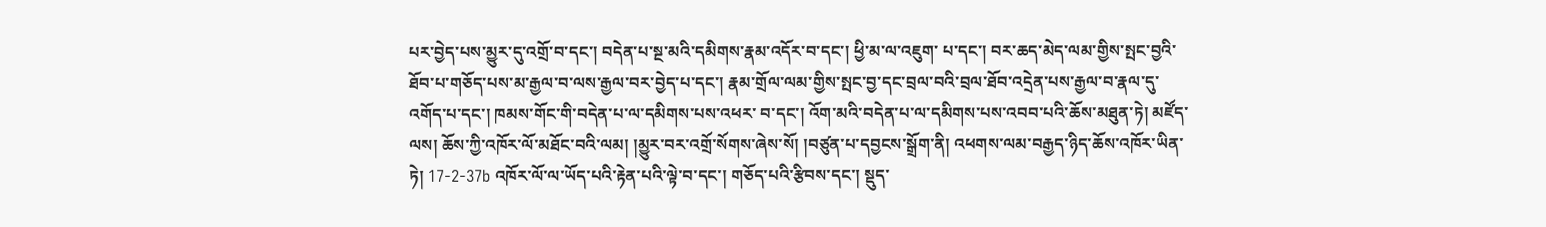པར་བྱེད་པས་མྱུར་དུ་འགྲོ་བ་དང་། བདེན་པ་སྔ་མའི་དམིགས་རྣམ་འདོར་བ་དང་། ཕྱི་མ་ལ་འཇུག་ པ་དང་། བར་ཆད་མེད་ལམ་གྱིས་སྤང་བྱའི་ཐོབ་པ་གཅོད་པས་མ་རྒྱལ་བ་ལས་རྒྱལ་བར་བྱེད་པ་དང་། རྣམ་གྲོལ་ལམ་གྱིས་སྤང་བྱ་དང་བྲལ་བའི་བྲལ་ཐོབ་འདྲེན་པས་རྒྱལ་བ་རྣལ་དུ་འགོད་པ་དང་། ཁམས་གོང་གི་བདེན་པ་ལ་དམིགས་པས་འཕར་ བ་དང་། འོག་མའི་བདེན་པ་ལ་དམིགས་པས་འབབ་པའི་ཆོས་མཐུན་ཏེ། མཛོད་ལས། ཆོས་ཀྱི་འཁོར་ལོ་མཐོང་བའི་ལམ། །མྱུར་བར་འགྲོ་སོགས་ཞེས་སོ། །བཙུན་པ་དབྱངས་སྒྲོག་ནི། འཕགས་ལམ་བརྒྱད་ཉིད་ཆོས་འཁོར་ཡིན་ཏེ། 17-2-37b འཁོར་ལོ་ལ་ཡོད་པའི་རྟེན་པའི་ལྟེ་བ་དང་། གཅོད་པའི་རྩིབས་དང་། སྡུད་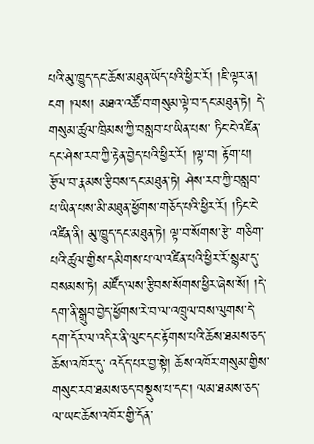པའི་མུ་ཁྱུད་དང་ཆོས་མཐུན་ཡོད་པའི་ཕྱིར་རོ། །ཇི་ལྟར་ན། ངག །ལས། མཐའ་འཚོ་བ་གསུམ་ལྟེ་བ་དང་མཐུན་ཏེ། དེ་གསུམ་ཚུལ་ཁྲིམས་ཀྱི་བསླབ་པ་ཡིན་པས་ ཏིང་ངེ་འཛིན་དང་ཤེས་རབ་ཀྱི་རྟེན་བྱེད་པའི་ཕྱིར་རོ། །ལྟ་བ། རྟོག་པ། རྩོལ་བ་རྣམས་རྩིབས་དང་མཐུན་ཏེ། ཤེས་རབ་ཀྱི་བསླབ་པ་ཡིན་པས་མི་མཐུན་ཕྱོགས་གཅོད་པའི་ཕྱིར་རོ། །ཏིང་ངེ་འཛིན་ནི། མུ་ཁྱུད་དང་མཐུན་ཏེ། ལྟ་བ་སོགས་རྩེ་ གཅིག་པའི་ཚུལ་གྱིས་དམིགས་པ་ལ་འཛིན་པའི་ཕྱིར་རོ་སྙམ་དུ་བསམས་ཏེ། མཛོད་ལས་རྩིབས་སོགས་ཕྱིར་ཞེས་སོ། །དེ་དག་ནི་སྒྲུབ་བྱེད་ཕྱོགས་རེ་བ་ལ་འཁྲུལ་བས་ལུགས་དེ་དག་དོར་ལ་འདིར་ནི་ལུང་དང་རྟོགས་པའི་ཆོས་ཐམས་ཅད་ཆོས་འཁོར་དུ་ འདོད་པར་བྱ་སྟེ། ཆོས་འཁོར་གསུམ་གྱིས་གསུང་རབ་ཐམས་ཅད་བསྡུས་པ་དང་། ལམ་ཐམས་ཅད་ལ་ཡང་ཆོས་འཁོར་གྱི་དོན་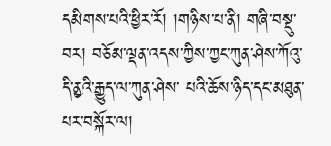དམིགས་པའི་ཕྱིར་རོ། །གཉིས་པ་ནི། གཞི་བསྡུ་བར། བཅོམ་ལྡན་འདས་ཀྱིས་ཀྱང་ཀུན་ཤེས་ཀོའུ་དི་ནྱའི་རྒྱུད་ལ་ཀུན་ཤེས་ པའི་ཆོས་ཉིད་དང་མཐུན་པར་བསྐོར་ལ།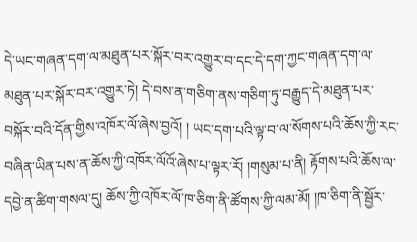དེ་ཡང་གཞན་དག་ལ་མཐུན་པར་སྐོར་བར་འགྱུར་བ་དང་དེ་དག་ཀྱང་གཞན་དག་ལ་མཐུན་པར་སྐོར་བར་འགྱུར་ཏེ། དེ་བས་ན་གཅིག་ནས་གཅིག་ཏུ་བརྒྱུད་དེ་མཐུན་པར་བསྐོར་བའི་དོན་གྱིས་འཁོར་ལོ་ཞེས་བྱའོ། ། ཡང་དག་པའི་ལྟ་བ་ལ་སོགས་པའི་ཆོས་ཀྱི་རང་བཞིན་ཡིན་པས་ན་ཆོས་ཀྱི་འཁོར་ལོའོ་ཞེས་པ་ལྟར་རོ། །གསུམ་པ་ནི། རྟོགས་པའི་ཆོས་ལ་དབྱེ་ན་ཚིག་གསལ་དུ། ཆོས་ཀྱི་འཁོར་ལོ་ཁ་ཅིག་ནི་ཚོགས་ཀྱི་ལམ་མོ། །ཁ་ཅིག་ནི་སྦྱོར་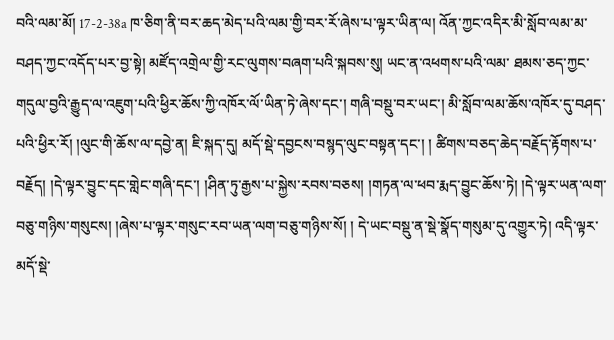བའི་ལམ་མོ། 17-2-38a ཁ་ཅིག་ནི་བར་ཆད་མེད་པའི་ལམ་གྱི་བར་རོ་ཞེས་པ་ལྟར་ཡིན་ལ། འོན་ཀྱང་འདིར་མི་སློབ་ལམ་མ་བཤད་ཀྱང་འདོད་པར་བྱ་སྟེ། མཛོད་འགྲེལ་གྱི་རང་ལུགས་བཞག་པའི་སྐབས་སུ། ཡང་ན་འཕགས་པའི་ལམ་ ཐམས་ཅད་ཀྱང་གདུལ་བྱའི་རྒྱུད་ལ་འཇུག་པའི་ཕྱིར་ཆོས་ཀྱི་འཁོར་ལོ་ཡིན་ཏེ་ཞེས་དང་། གཞི་བསྡུ་བར་ཡང་། མི་སློབ་ལམ་ཆོས་འཁོར་དུ་བཤད་པའི་ཕྱིར་རོ། །ལུང་གི་ཆོས་ལ་དབྱེ་ན། ཇི་སྐད་དུ། མདོ་སྡེ་དབྱངས་བསྙད་ལུང་བསྟན་དང་། ། ཚིགས་བཅད་ཆེད་བརྗོད་རྟོགས་པ་བརྗོད། །དེ་ལྟར་བྱུང་དང་གླེང་གཞི་དང་། །ཤིན་ཏུ་རྒྱས་པ་སྐྱེས་རབས་བཅས། །གཏན་ལ་ཕབ་རྨད་བྱུང་ཆོས་ཏེ། །དེ་ལྟར་ཡན་ལག་བཅུ་གཉིས་གསུངས། །ཞེས་པ་ལྟར་གསུང་རབ་ཡན་ལག་བཅུ་གཉིས་སོ། ། དེ་ཡང་བསྡུ་ན་སྡེ་སྣོད་གསུམ་དུ་འགྱུར་ཏེ། འདི་ལྟར་མདོ་སྡེ་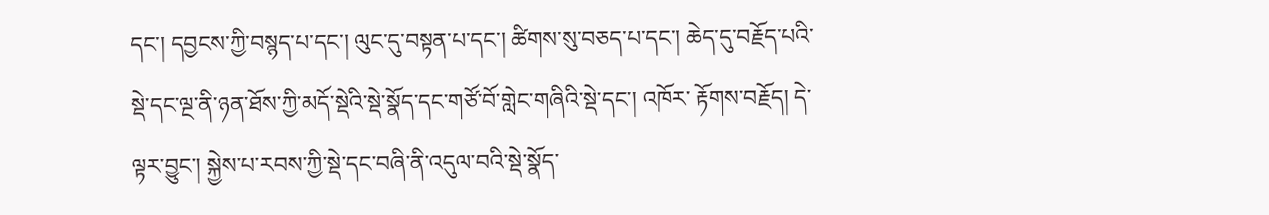དང་། དབྱངས་ཀྱི་བསྙད་པ་དང་། ལུང་དུ་བསྟན་པ་དང་། ཚིགས་སུ་བཅད་པ་དང་། ཆེད་དུ་བརྗོད་པའི་སྡེ་དང་ལྔ་ནི་ཉན་ཐོས་ཀྱི་མདོ་སྡེའི་སྡེ་སྣོད་དང་གཙོ་བོ་གླེང་གཞིའི་སྡེ་དང་། འཁོར་ རྟོགས་བརྗོད། དེ་ལྟར་བྱུང་། སྐྱེས་པ་རབས་ཀྱི་སྡེ་དང་བཞི་ནི་འདུལ་བའི་སྡེ་སྣོད་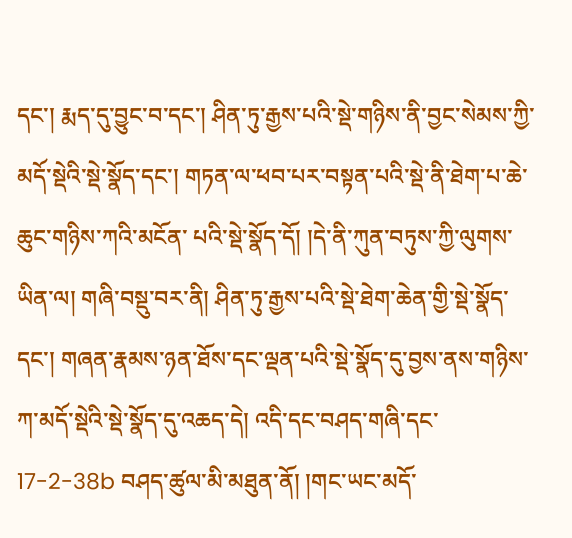དང་། རྨད་དུ་བྱུང་བ་དང་། ཤིན་ཏུ་རྒྱས་པའི་སྡེ་གཉིས་ནི་བྱང་སེམས་ཀྱི་མདོ་སྡེའི་སྡེ་སྣོད་དང་། གཏན་ལ་ཕབ་པར་བསྟན་པའི་སྡེ་ནི་ཐེག་པ་ཆེ་ཆུང་གཉིས་ཀའི་མངོན་ པའི་སྡེ་སྣོད་དོ། །དེ་ནི་ཀུན་བཏུས་ཀྱི་ལུགས་ཡིན་ལ། གཞི་བསྡུ་བར་ནི། ཤིན་ཏུ་རྒྱས་པའི་སྡེ་ཐེག་ཆེན་གྱི་སྡེ་སྣོད་དང་། གཞན་རྣམས་ཉན་ཐོས་དང་ལྡན་པའི་སྡེ་སྣོད་དུ་བྱས་ནས་གཉིས་ཀ་མདོ་སྡེའི་སྡེ་སྣོད་དུ་འཆད་དེ། འདི་དང་བཤད་གཞི་དང་ 17-2-38b བཤད་ཚུལ་མི་མཐུན་ནོ། །གང་ཡང་མདོ་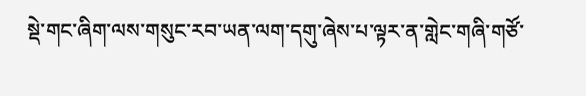སྡེ་གང་ཞིག་ལས་གསུང་རབ་ཡན་ལག་དགུ་ཞེས་པ་ལྟར་ན་གླེང་གཞི་གཙོ་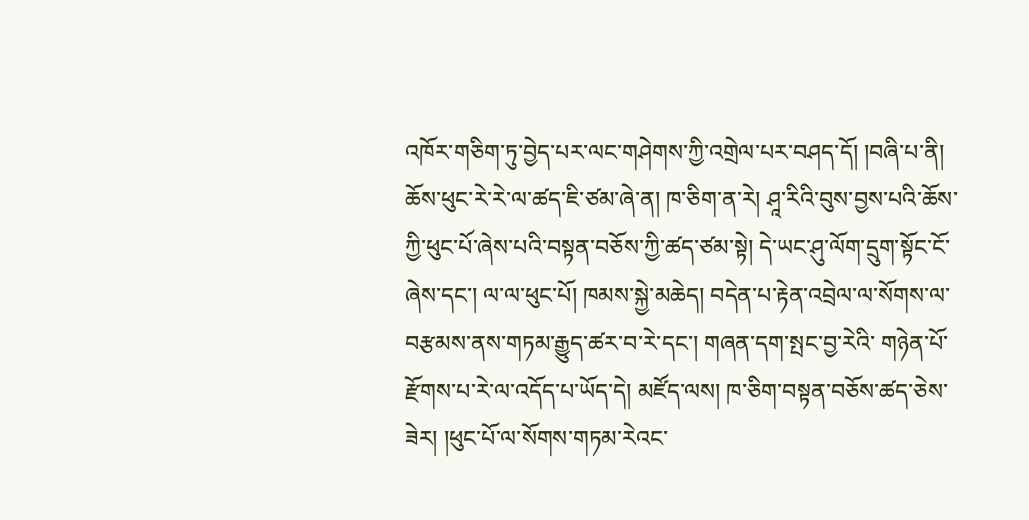འཁོར་གཅིག་ཏུ་བྱེད་པར་ལང་གཤེགས་ཀྱི་འགྲེལ་པར་བཤད་དོ། །བཞི་པ་ནི། ཆོས་ཕུང་རེ་རེ་ལ་ཚད་ཇི་ཙམ་ཞེ་ན། ཁ་ཅིག་ན་རེ། ཤཱ་རིའི་བུས་བྱས་པའི་ཆོས་ཀྱི་ཕུང་པོ་ཞེས་པའི་བསྟན་བཅོས་ཀྱི་ཚད་ཙམ་སྟེ། དེ་ཡང་ཤུ་ལོག་དྲུག་སྟོང་ངོ་ཞེས་དང་། ལ་ལ་ཕུང་པོ། ཁམས་སྐྱེ་མཆེད། བདེན་པ་རྟེན་འབྲེལ་ལ་སོགས་ལ་བརྩམས་ནས་གཏམ་རྒྱུད་ཚར་བ་རེ་དང་། གཞན་དག་སྤང་བྱ་རེའི་ གཉེན་པོ་རྫོགས་པ་རེ་ལ་འདོད་པ་ཡོད་དེ། མཛོད་ལས། ཁ་ཅིག་བསྟན་བཅོས་ཚད་ཅེས་ཟེར། །ཕུང་པོ་ལ་སོགས་གཏམ་རེའང་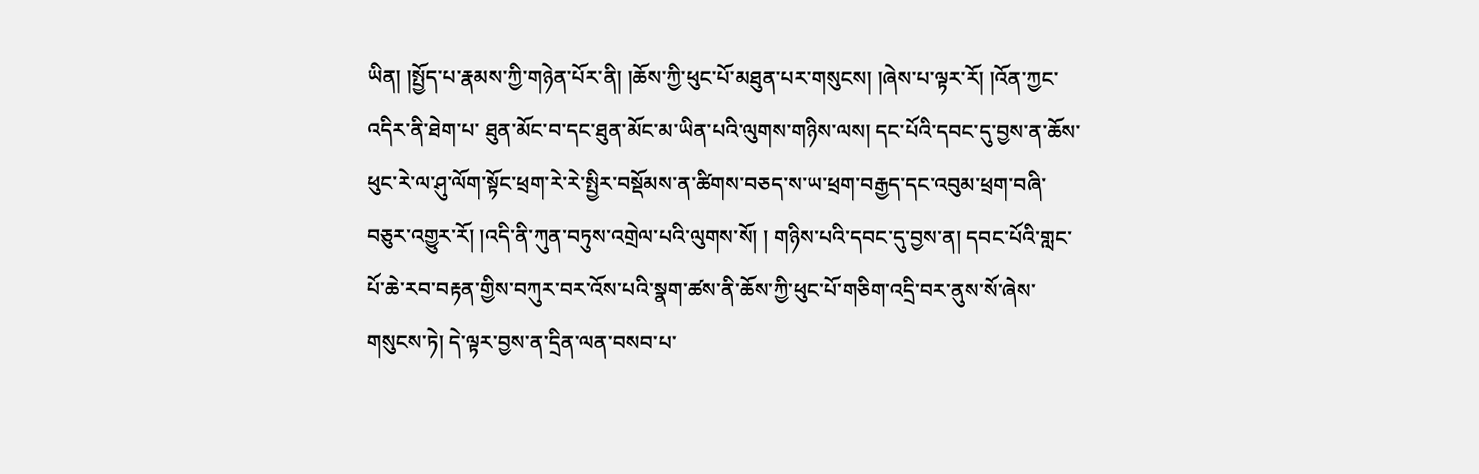ཡིན། །སྤྱོད་པ་རྣམས་ཀྱི་གཉེན་པོར་ནི། །ཆོས་ཀྱི་ཕུང་པོ་མཐུན་པར་གསུངས། །ཞེས་པ་ལྟར་རོ། །འོན་ཀྱང་འདིར་ནི་ཐེག་པ་ ཐུན་མོང་བ་དང་ཐུན་མོང་མ་ཡིན་པའི་ལུགས་གཉིས་ལས། དང་པོའི་དབང་དུ་བྱས་ན་ཆོས་ཕུང་རེ་ལ་ཤུ་ལོག་སྟོང་ཕྲག་རེ་རེ་སྤྱིར་བསྡོམས་ན་ཚིགས་བཅད་ས་ཡ་ཕྲག་བརྒྱད་དང་འབུམ་ཕྲག་བཞི་བཅུར་འགྱུར་རོ། །འདི་ནི་ཀུན་བཏུས་འགྲེལ་པའི་ལུགས་སོ། ། གཉིས་པའི་དབང་དུ་བྱས་ན། དབང་པོའི་གླང་པོ་ཆེ་རབ་བརྟན་གྱིས་བཀུར་བར་འོས་པའི་སྣག་ཚས་ནི་ཆོས་ཀྱི་ཕུང་པོ་གཅིག་འདྲི་བར་ནུས་སོ་ཞེས་གསུངས་ཏེ། དེ་ལྟར་བྱས་ན་དྲིན་ལན་བསབ་པ་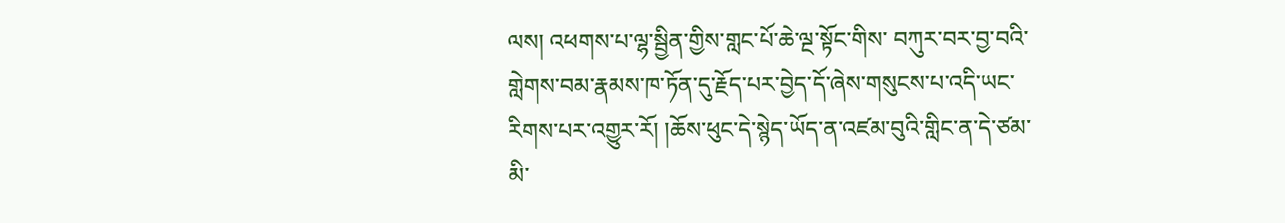ལས། འཕགས་པ་ལྷ་སྦྱིན་གྱིས་གླང་པོ་ཆེ་ལྔ་སྟོང་གིས་ བཀུར་བར་བྱ་བའི་གླེགས་བམ་རྣམས་ཁ་ཏོན་དུ་རྗོད་པར་བྱེད་དོ་ཞེས་གསུངས་པ་འདི་ཡང་རིགས་པར་འགྱུར་རོ། །ཆོས་ཕུང་དེ་སྙེད་ཡོད་ན་འཛམ་བུའི་གླིང་ན་དེ་ཙམ་མི་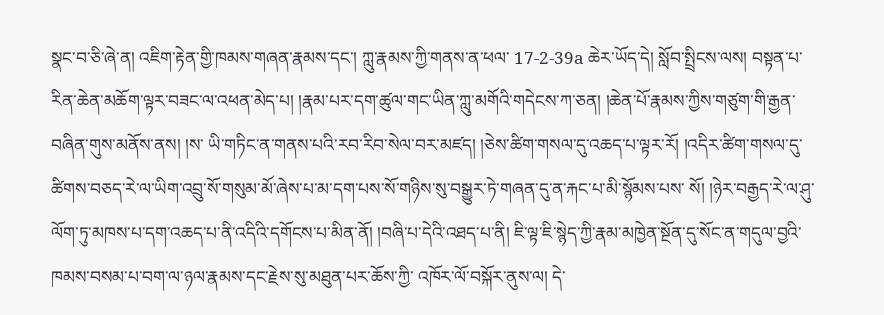སྣང་བ་ཅི་ཞེ་ན། འཇིག་རྟེན་གྱི་ཁམས་གཞན་རྣམས་དང་། ཀླུ་རྣམས་ཀྱི་གནས་ན་ཕལ་ 17-2-39a ཆེར་ཡོད་དེ། སློབ་སྤྲིངས་ལས། བསྟན་པ་རིན་ཆེན་མཆོག་ལྟར་བཟང་ལ་འཕན་མེད་པ། །རྣམ་པར་དག་ཚུལ་གང་ཡིན་ཀླུ་མགོའི་གདེངས་ཀ་ཅན། །ཆེན་པོ་རྣམས་ཀྱིས་གཙུག་གི་རྒྱན་བཞིན་གུས་མནོས་ནས། །ས་ ཡི་གཏིང་ན་གནས་པའི་རབ་རིབ་སེལ་བར་མཛད། །ཅེས་ཚིག་གསལ་དུ་འཆད་པ་ལྟར་རོ། །འདིར་ཚིག་གསལ་དུ་ཚིགས་བཅད་རེ་ལ་ཡིག་འབྲུ་སོ་གསུམ་མོ་ཞེས་པ་མ་དག་པས་སོ་གཉིས་སུ་བསྒྱུར་ཏེ་གཞན་དུ་ན་རྐང་པ་མི་སྙོམས་པས་ སོ། །ཉེར་བརྒྱད་རེ་ལ་ཤུ་ལོག་ཏུ་མཁས་པ་དག་འཆད་པ་ནི་འདིའི་དགོངས་པ་མིན་ནོ། །བཞི་པ་དེའི་འཐད་པ་ནི། ཇི་ལྟ་ཇི་སྙེད་ཀྱི་རྣམ་མཁྱེན་སྔོན་དུ་སོང་ན་གདུལ་བྱའི་ཁམས་བསམ་པ་བག་ལ་ཉལ་རྣམས་དང་རྗེས་སུ་མཐུན་པར་ཆོས་ཀྱི་ འཁོར་ལོ་བསྐོར་ནུས་ལ། དེ་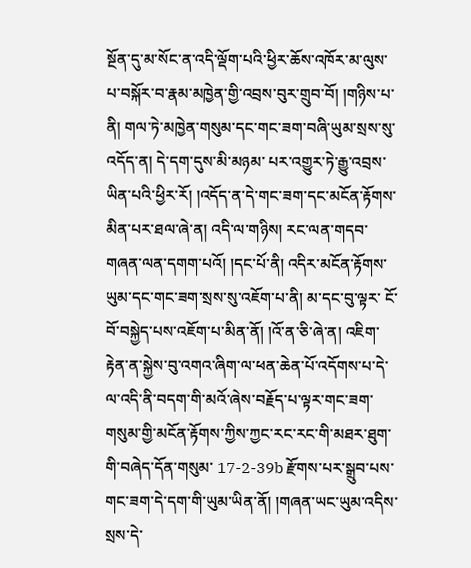སྔོན་དུ་མ་སོང་ན་འདི་ལྡོག་པའི་ཕྱིར་ཆོས་འཁོར་མ་ལུས་པ་བསྐོར་བ་རྣམ་མཁྱེན་གྱི་འབྲས་བུར་གྲུབ་བོ། །གཉིས་པ་ནི། གལ་ཏེ་མཁྱེན་གསུམ་དང་གང་ཟག་བཞི་ཡུམ་སྲས་སུ་འདོད་ན། དེ་དག་དུས་མི་མཉམ་ པར་འགྱུར་ཏེ་རྒྱུ་འབྲས་ཡིན་པའི་ཕྱིར་རོ། །འདོད་ན་དེ་གང་ཟག་དང་མངོན་རྟོགས་མིན་པར་ཐལ་ཞེ་ན། འདི་ལ་གཉིས། རང་ལན་གདབ་གཞན་ལན་དགག་པའོ། །དང་པོ་ནི། འདིར་མངོན་རྟོགས་ཡུམ་དང་གང་ཟག་སྲས་སུ་འཇོག་པ་ནི། མ་དང་བུ་ལྟར་ ངོ་བོ་བསྐྱེད་པས་འཇོག་པ་མིན་ནོ། །འོ་ན་ཅི་ཞེ་ན། འཇིག་རྟེན་ན་སྐྱེས་བུ་འགའ་ཞིག་ལ་ཕན་ཆེན་པོ་འདོགས་པ་དེ་ལ་འདི་ནི་བདག་གི་མའོ་ཞེས་བརྗོད་པ་ལྟར་གང་ཟག་གསུམ་གྱི་མངོན་རྟོགས་ཀྱིས་ཀྱང་རང་རང་གི་མཐར་ཐུག་གི་བཞེད་དོན་གསུམ་ 17-2-39b རྫོགས་པར་སྒྲུབ་པས་གང་ཟག་དེ་དག་གི་ཡུམ་ཡིན་ནོ། །གཞན་ཡང་ཡུམ་འདིས་སྲས་དེ་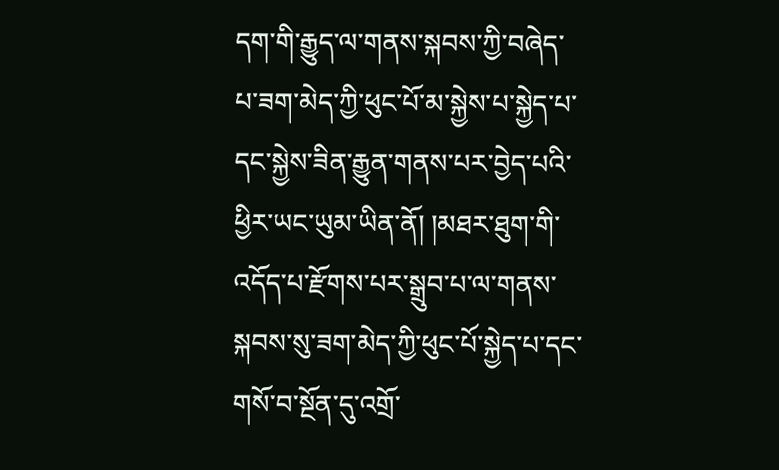དག་གི་རྒྱུད་ལ་གནས་སྐབས་ཀྱི་བཞེད་པ་ཟག་མེད་ཀྱི་ཕུང་པོ་མ་སྐྱེས་པ་སྐྱེད་པ་དང་སྐྱེས་ཟིན་རྒྱུན་གནས་པར་བྱེད་པའི་ཕྱིར་ཡང་ཡུམ་ཡིན་ནོ། །མཐར་ཐུག་གི་ འདོད་པ་རྫོགས་པར་སྒྲུབ་པ་ལ་གནས་སྐབས་སུ་ཟག་མེད་ཀྱི་ཕུང་པོ་སྐྱེད་པ་དང་གསོ་བ་སྔོན་དུ་འགྲོ་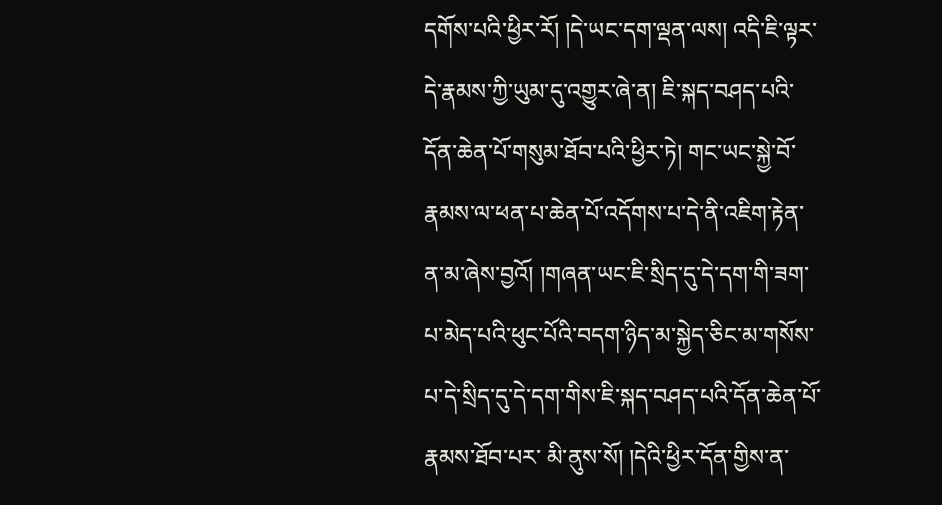དགོས་པའི་ཕྱིར་རོ། །དེ་ཡང་དག་ལྡན་ལས། འདི་ཇི་ལྟར་དེ་རྣམས་ཀྱི་ཡུམ་དུ་འགྱུར་ཞེ་ན། ཇི་སྐད་བཤད་པའི་དོན་ཆེན་པོ་གསུམ་ཐོབ་པའི་ཕྱིར་ཏེ། གང་ཡང་སྐྱེ་བོ་རྣམས་ལ་ཕན་པ་ཆེན་པོ་འདོགས་པ་དེ་ནི་འཇིག་རྟེན་ན་མ་ཞེས་བྱའོ། །གཞན་ཡང་ཇི་སྲིད་དུ་དེ་དག་གི་ཟག་པ་མེད་པའི་ཕུང་པོའི་བདག་ཉིད་མ་སྐྱེད་ཅིང་མ་གསོས་པ་དེ་སྲིད་དུ་དེ་དག་གིས་ཇི་སྐད་བཤད་པའི་དོན་ཆེན་པོ་རྣམས་ཐོབ་པར་ མི་ནུས་སོ། །དེའི་ཕྱིར་དོན་གྱིས་ན་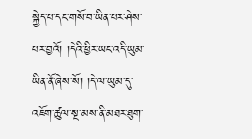སྐྱེད་པ་དང་གསོ་བ་ཡིན་པར་ཤེས་པར་བྱའོ། །དེའི་ཕྱིར་ཡང་འདི་ཡུམ་ཡིན་ནོ་ཞེས་སོ། །དེ་ལ་ཡུམ་དུ་འཇོག་ཚུལ་སྔ་མས་ནི་མཐར་ཐུག་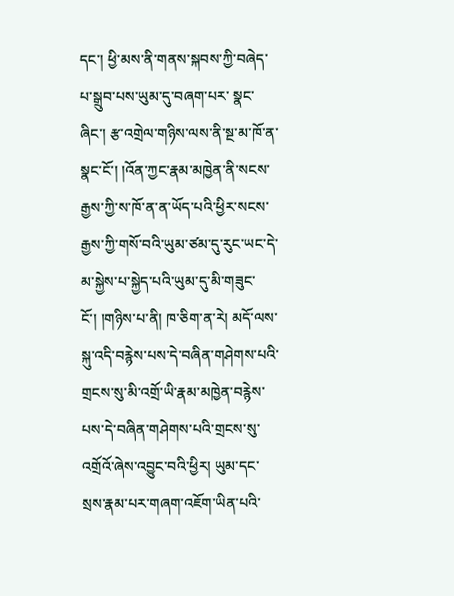དང་། ཕྱི་མས་ནི་གནས་སྐབས་ཀྱི་བཞེད་པ་སྒྲུབ་པས་ཡུམ་དུ་བཞག་པར་ སྣང་ཞིང་། རྩ་འགྲེལ་གཉིས་ལས་ནི་སྔ་མ་ཁོ་ན་སྣང་ངོ་། །འོན་ཀྱང་རྣམ་མཁྱེན་ནི་སངས་རྒྱས་ཀྱི་ས་ཁོ་ན་ན་ཡོད་པའི་ཕྱིར་སངས་རྒྱས་ཀྱི་གསོ་བའི་ཡུམ་ཙམ་དུ་རུང་ཡང་དེ་མ་སྐྱེས་པ་སྐྱེད་པའི་ཡུམ་དུ་མི་གཟུང་ངོ་། །གཉིས་པ་ནི། ཁ་ཅིག་ན་རེ། མདོ་ལས་སྐུ་འདི་བརྙེས་པས་དེ་བཞིན་གཤེགས་པའི་གྲངས་སུ་མི་འགྲོ་ཡི་རྣམ་མཁྱེན་བརྙེས་པས་དེ་བཞིན་གཤེགས་པའི་གྲངས་སུ་འགྲོའོ་ཞེས་འབྱུང་བའི་ཕྱིར། ཡུམ་དང་སྲས་རྣམ་པར་གཞག་འཇོག་ཡིན་པའི་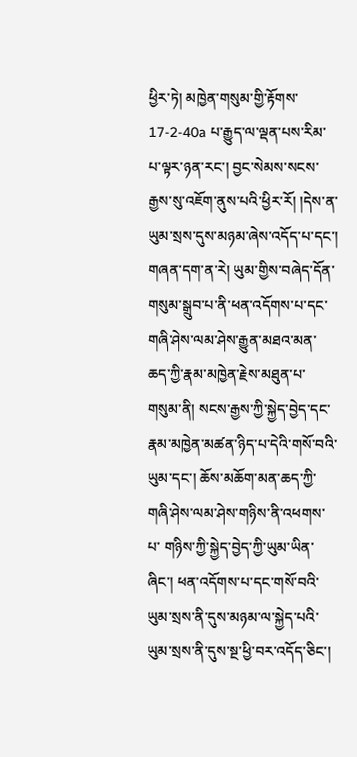ཕྱིར་ཏེ། མཁྱེན་གསུམ་གྱི་རྟོགས་ 17-2-40a པ་རྒྱུད་ལ་ལྡན་པས་རིམ་པ་ལྟར་ཉན་རང་། བྱང་སེམས་སངས་རྒྱས་སུ་འཇོག་ནུས་པའི་ཕྱིར་རོ། །དེས་ན་ཡུམ་སྲས་དུས་མཉམ་ཞེས་འདོད་པ་དང་། གཞན་དག་ན་རེ། ཡུམ་གྱིས་བཞེད་དོན་གསུམ་སྒྲུབ་པ་ནི་ཕན་འདོགས་པ་དང་ གཞི་ཤེས་ལམ་ཤེས་རྒྱུན་མཐའ་མན་ཆད་ཀྱི་རྣམ་མཁྱེན་རྗེས་མཐུན་པ་གསུམ་ནི། སངས་རྒྱས་ཀྱི་སྐྱེད་བྱེད་དང་རྣམ་མཁྱེན་མཚན་ཉིད་པ་དེའི་གསོ་བའི་ཡུམ་དང་། ཆོས་མཆོག་མན་ཆད་ཀྱི་གཞི་ཤེས་ལམ་ཤེས་གཉིས་ནི་འཕགས་པ་ གཉིས་ཀྱི་སྐྱེད་བྱེད་ཀྱི་ཡུམ་ཡིན་ཞིང་། ཕན་འདོགས་པ་དང་གསོ་བའི་ཡུམ་སྲས་ནི་དུས་མཉམ་ལ་སྐྱེད་པའི་ཡུམ་སྲས་ནི་དུས་སྔ་ཕྱི་བར་འདོད་ཅིང་།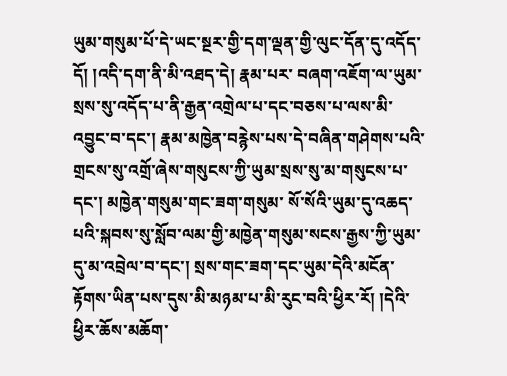ཡུམ་གསུམ་པོ་དེ་ཡང་སྔར་གྱི་དག་ལྡན་གྱི་ལུང་དོན་དུ་འདོད་དོ། །འདི་དག་ནི་མི་འཐད་དེ། རྣམ་པར་ བཞག་འཇོག་ལ་ཡུམ་སྲས་སུ་འདོད་པ་ནི་རྒྱན་འགྲེལ་པ་དང་བཅས་པ་ལས་མི་འབྱུང་བ་དང་། རྣམ་མཁྱེན་བརྙེས་པས་དེ་བཞིན་གཤེགས་པའི་གྲངས་སུ་འགྲོ་ཞེས་གསུངས་ཀྱི་ཡུམ་སྲས་སུ་མ་གསུངས་པ་དང་། མཁྱེན་གསུམ་གང་ཟག་གསུམ་ སོ་སོའི་ཡུམ་དུ་འཆད་པའི་སྐབས་སུ་སློབ་ལམ་གྱི་མཁྱེན་གསུམ་སངས་རྒྱས་ཀྱི་ཡུམ་དུ་མ་འབྲེལ་བ་དང་། སྲས་གང་ཟག་དང་ཡུམ་དེའི་མངོན་རྟོགས་ཡིན་པས་དུས་མི་མཉམ་པ་མི་རུང་བའི་ཕྱིར་རོ། །དེའི་ཕྱིར་ཆོས་མཆོག་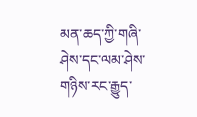མན་ཆད་ཀྱི་གཞི་ ཤེས་དང་ལམ་ཤེས་གཉིས་རང་རྒྱུད་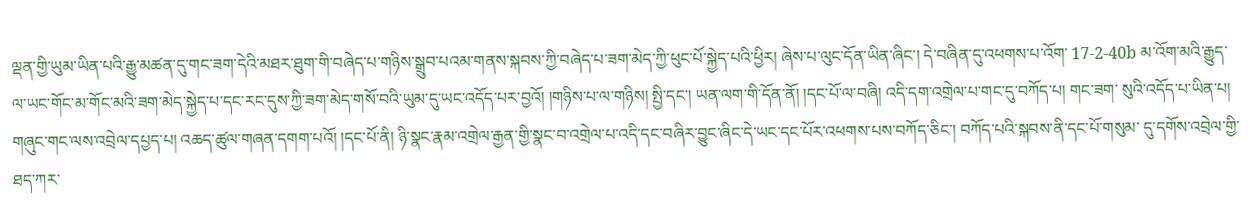ལྡན་གྱི་ཡུམ་ཡིན་པའི་རྒྱུ་མཚན་དུ་གང་ཟག་དེའི་མཐར་ཐུག་གི་བཞེད་པ་གཉིས་སྒྲུབ་པའམ་གནས་སྐབས་ཀྱི་བཞེད་པ་ཟག་མེད་ཀྱི་ཕུང་པོ་སྐྱེད་པའི་ཕྱིར། ཞེས་པ་ལུང་དོན་ཡིན་ཞིང་། དེ་བཞིན་དུ་འཕགས་པ་འོག་ 17-2-40b མ་འོག་མའི་རྒྱུད་ལ་ཡང་གོང་མ་གོང་མའི་ཟག་མེད་སྐྱེད་པ་དང་རང་དུས་ཀྱི་ཟག་མེད་གསོ་བའི་ཡུམ་དུ་ཡང་འདོད་པར་བྱའོ། །གཉིས་པ་ལ་གཉིས། སྤྱི་དང་། ཡན་ལག་གི་དོན་ནོ། །དང་པོ་ལ་བཞི། འདི་དག་འགྲེལ་པ་གང་དུ་བཀོད་པ། གང་ཟག་ སུའི་འདོད་པ་ཡིན་པ། གཞུང་གང་ལས་འབྲེལ་དཔྱད་པ། འཆད་ཚུལ་གཞན་དགག་པའོ། །དང་པོ་ནི། ཉི་སྣང་རྣམ་འགྲེལ་རྒྱན་གྱི་སྣང་བ་འགྲེལ་པ་འདི་དང་བཞིར་བྱུང་ཞིང་དེ་ཡང་དང་པོར་འཕགས་པས་བཀོད་ཅིང་། བཀོད་པའི་སྐབས་ནི་དང་པོ་གསུམ་ དུ་དགོས་འབྲེལ་གྱི་ཐད་ཀར་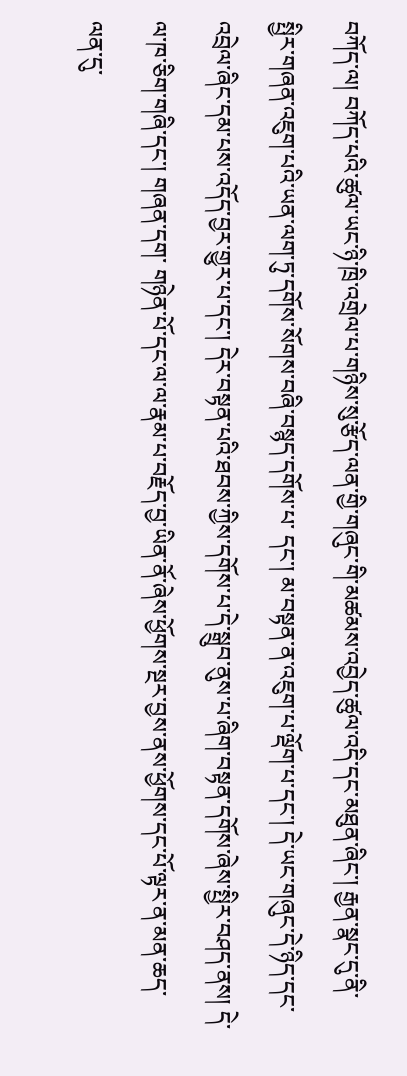བཀོད་ལ། བཀོད་པའི་ཚུལ་ཡང་ཉི་ཁྲི་འགྲེལ་པ་གཉིས་སུ་རྩོད་ལན་གྱི་གཞུང་གི་མཚམས་འབྱེད་ཚུལ་འདི་དང་མཐུན་ཞིང་། རྒྱན་སྣང་དུ་ནི་སྤྱིར་གཞན་འཇུག་པའི་ཡན་ལག་ཏུ་དགོས་སོགས་བཞི་བསྙད་དགོས་པ་ དང་། མ་བསྟན་ན་འཇུག་པ་ལྡོག་པ་དང་། དེ་ཡང་གཞུང་དེ་ཉིད་དང་འབྲེལ་ཞིང་དམ་པས་འདོད་བྱར་གྱུར་པ་དང་། དེར་བསྟན་པའི་ཐབས་ཀྱིས་དགོས་པ་དེ་སྒྲུབ་ནུས་པ་ཞིག་བསྟན་དགོས་ཞེས་སྤྱིར་བཤད་ནས། དེ་ལ་ཁ་ཅིག་གཞི་དང་། གཞན་དག་ གཉེན་པོ་དང་ལ་ལ་རྣམ་པ་བརྗོད་བྱ་ཡིན་ནོ་ཞེས་ཕྱོགས་སྔར་བྱས་ནས་ཕྱོགས་དང་པོ་ལྟར་ན་མན་ཆད་ལན་དུ་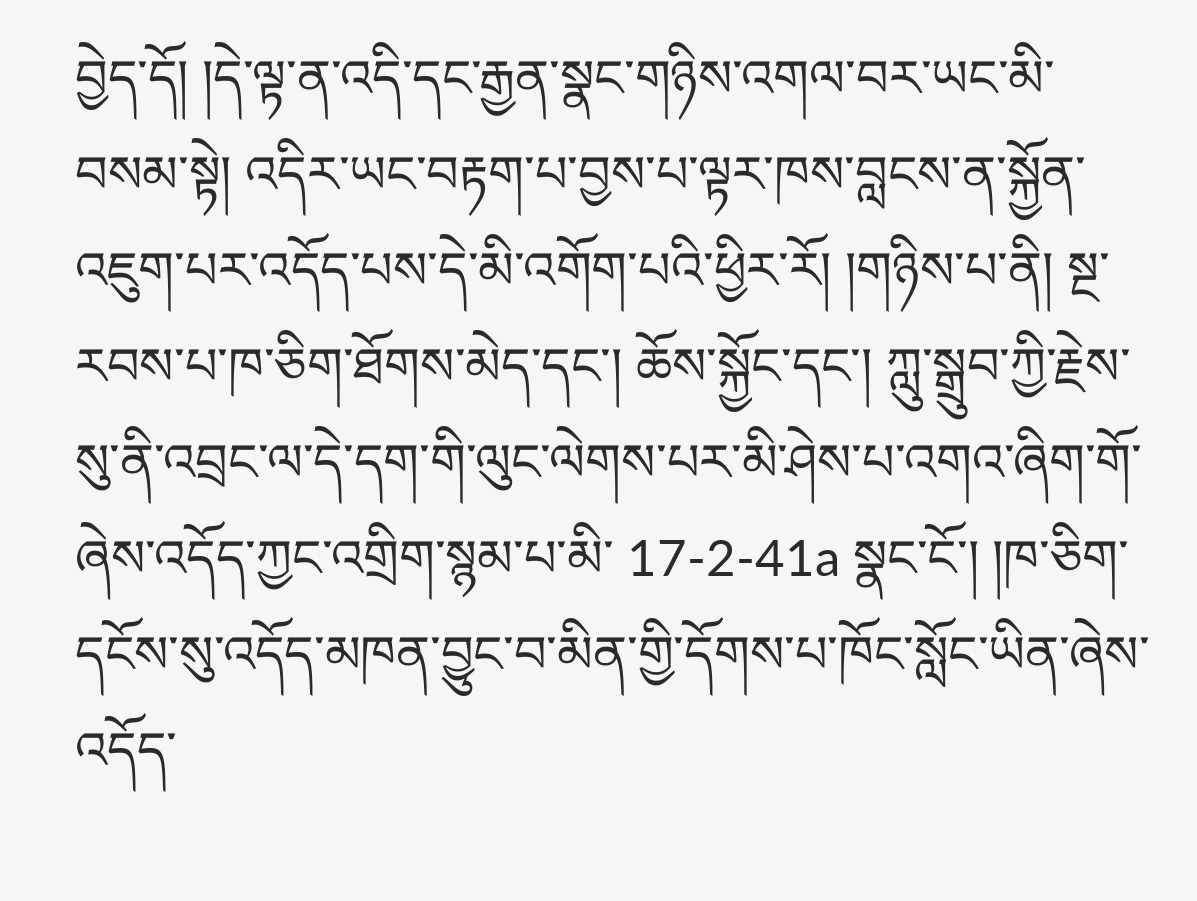བྱེད་དོ། །དེ་ལྟ་ན་འདི་དང་རྒྱན་སྣང་གཉིས་འགལ་བར་ཡང་མི་བསམ་སྟེ། འདིར་ཡང་བརྟག་པ་བྱས་པ་ལྟར་ཁས་བླངས་ན་སྐྱོན་ འཇུག་པར་འདོད་པས་དེ་མི་འགོག་པའི་ཕྱིར་རོ། །གཉིས་པ་ནི། སྔ་རབས་པ་ཁ་ཅིག་ཐོགས་མེད་དང་། ཆོས་སྐྱོང་དང་། ཀླུ་སྒྲུབ་ཀྱི་རྗེས་སུ་ནི་འབྲང་ལ་དེ་དག་གི་ལུང་ལེགས་པར་མི་ཤེས་པ་འགའ་ཞིག་གོ་ཞེས་འདོད་ཀྱང་འགྲིག་སྙམ་པ་མི་ 17-2-41a སྣང་ངོ་། །ཁ་ཅིག་དངོས་སུ་འདོད་མཁན་བྱུང་བ་མིན་གྱི་དོགས་པ་ཁོང་སློང་ཡིན་ཞེས་འདོད་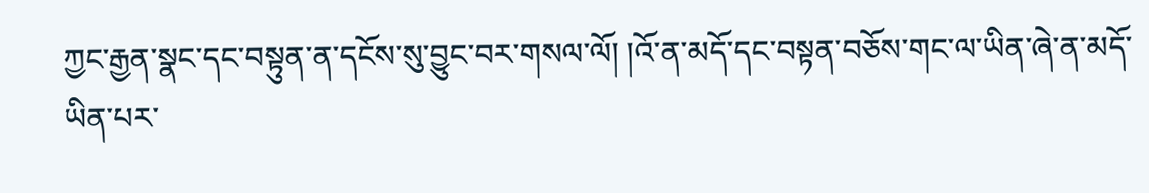ཀྱང་རྒྱན་སྣང་དང་བསྟུན་ན་དངོས་སུ་བྱུང་བར་གསལ་ལོ། །འོ་ན་མདོ་དང་བསྟན་བཅོས་གང་ལ་ཡིན་ཞེ་ན་མདོ་ཡིན་པར་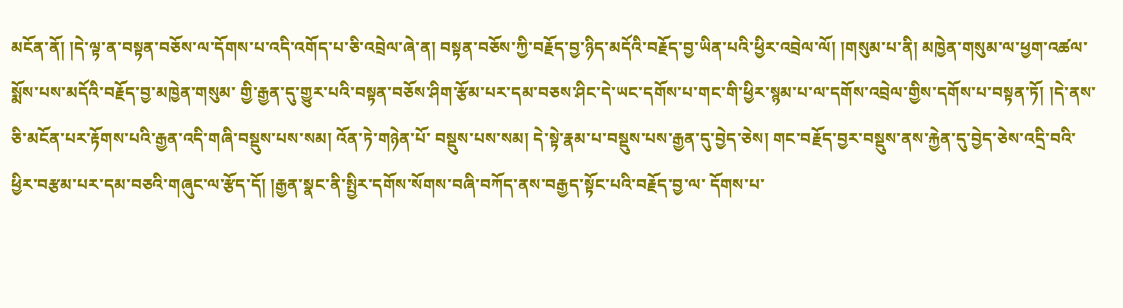མངོན་ནོ། །དེ་ལྟ་ན་བསྟན་བཅོས་ལ་དོགས་པ་འདི་འགོད་པ་ཅི་འབྲེལ་ཞེ་ན། བསྟན་བཅོས་ཀྱི་བརྗོད་བྱ་ཉིད་མདོའི་བརྗོད་བྱ་ཡིན་པའི་ཕྱིར་འབྲེལ་ལོ། །གསུམ་པ་ནི། མཁྱེན་གསུམ་ལ་ཕྱག་འཚལ་སྨོས་པས་མདོའི་བརྗོད་བྱ་མཁྱེན་གསུམ་ གྱི་རྒྱན་དུ་གྱུར་པའི་བསྟན་བཅོས་ཤིག་རྩོམ་པར་དམ་བཅས་ཤིང་དེ་ཡང་དགོས་པ་གང་གི་ཕྱིར་སྙམ་པ་ལ་དགོས་འབྲེལ་གྱིས་དགོས་པ་བསྟན་ཏོ། །དེ་ནས་ཅི་མངོན་པར་རྟོགས་པའི་རྒྱན་འདི་གཞི་བསྡུས་པས་སམ། འོན་ཏེ་གཉེན་པོ་ བསྡུས་པས་སམ། དེ་སྟེ་རྣམ་པ་བསྡུས་པས་རྒྱན་དུ་བྱེད་ཅེས། གང་བརྗོད་བྱར་བསྡུས་ནས་རྐྱེན་དུ་བྱེད་ཅེས་འདྲི་བའི་ཕྱིར་བརྩམ་པར་དམ་བཅའི་གཞུང་ལ་རྩོད་དོ། །རྒྱན་སྣང་ནི་སྤྱིར་དགོས་སོགས་བཞི་བཀོད་ནས་བརྒྱད་སྟོང་པའི་བརྗོད་བྱ་ལ་ དོགས་པ་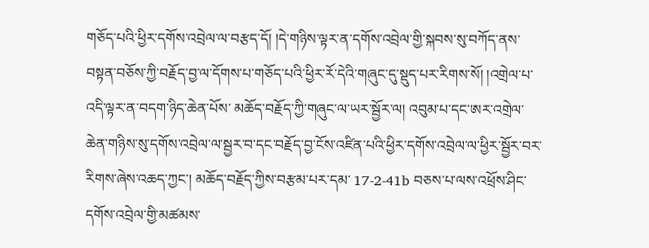གཅོད་པའི་ཕྱིར་དགོས་འབྲེལ་ལ་བརྩད་དོ། །དེ་གཉིས་ལྟར་ན་དགོས་འབྲེལ་གྱི་སྐབས་སུ་བཀོད་ནས་བསྟན་བཅོས་ཀྱི་བརྗོད་བྱ་ལ་དོགས་པ་གཅོད་པའི་ཕྱིར་རོ་དེའི་གཞུང་དུ་སྡུད་པར་རིགས་སོ། །འགྲེལ་པ་འདི་ལྟར་ན་བདག་ཉིད་ཆེན་པོས་ མཆོད་བརྗོད་ཀྱི་གཞུང་ལ་ཡར་སྦྱོར་ལ། འབུམ་པ་དང་ཨར་འགྲེལ་ཆེན་གཉིས་སུ་དགོས་འབྲེལ་ལ་སྦྱར་བ་དང་བརྗོད་བྱ་ངོས་འཛིན་པའི་ཕྱིར་དགོས་འབྲེལ་ལ་ཕྱིར་སྦྱོར་བར་རིགས་ཞེས་འཆད་ཀྱང་། མཆོད་བརྗོད་ཀྱིས་བརྩམ་པར་དམ་ 17-2-41b བཅས་པ་ལས་འཕྲོས་ཤིང་དགོས་འབྲེལ་གྱི་མཚམས་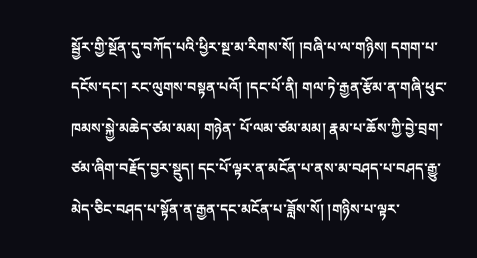སྦྱོར་གྱི་སྔོན་དུ་བཀོད་པའི་ཕྱིར་སྔ་མ་རིགས་སོ། །བཞི་པ་ལ་གཉིས། དགག་པ་དངོས་དང་། རང་ལུགས་བསྟན་པའོ། །དང་པོ་ནི། གལ་ཏེ་རྒྱན་རྩོམ་ན་གཞི་ཕུང་ཁམས་སྐྱེ་མཆེད་ཙམ་མམ། གཉེན་ པོ་ལམ་ཙམ་མམ། རྣམ་པ་ཆོས་ཀྱི་བྱེ་བྲག་ཙམ་ཞིག་བརྗོད་བྱར་སྡུད། དང་པོ་ལྟར་ན་མངོན་པ་ནས་མ་བཤད་པ་བཤད་རྒྱུ་མེད་ཅིང་བཤད་པ་སྟོན་ན་རྒྱན་དང་མངོན་པ་ཟློས་སོ། །གཉིས་པ་ལྟར་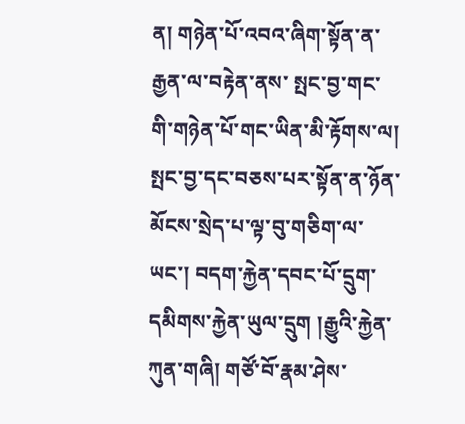ན། གཉེན་པོ་འབའ་ཞིག་སྟོན་ན་རྒྱན་ལ་བརྟེན་ནས་ སྤང་བྱ་གང་གི་གཉེན་པོ་གང་ཡིན་མི་རྟོགས་ལ། སྤང་བྱ་དང་བཅས་པར་སྟོན་ན་ཉོན་མོངས་སྲེད་པ་ལྟ་བུ་གཅིག་ལ་ཡང་། བདག་རྐྱེན་དབང་པོ་དྲུག་དམིགས་རྐྱེན་ཡུལ་དྲུག །རྒྱུའི་རྐྱེན་ཀུན་གཞི། གཙོ་བོ་རྣམ་ཤེས་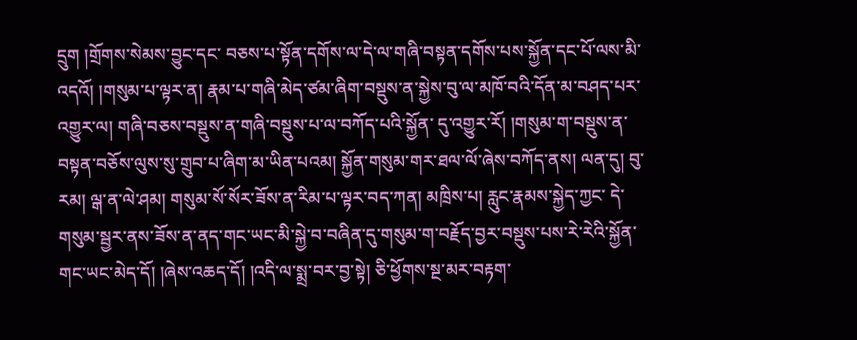དྲུག །གྲོགས་སེམས་བྱུང་དང་ བཅས་པ་སྟོན་དགོས་ལ་དེ་ལ་གཞི་བསྟན་དགོས་པས་སྐྱོན་དང་པོ་ལས་མི་འདའོ། །གསུམ་པ་ལྟར་ན། རྣམ་པ་གཞི་མེད་ཙམ་ཞིག་བསྡུས་ན་སྐྱེས་བུ་ལ་མཁོ་བའི་དོན་མ་བཤད་པར་འགྱུར་ལ། གཞི་བཅས་བསྡུས་ན་གཞི་བསྡུས་པ་ལ་བཀོད་པའི་སྐྱོན་ དུ་འགྱུར་རོ། །གསུམ་ག་བསྡུས་ན་བསྟན་བཅོས་ལུས་སུ་གྲུབ་པ་ཞིག་མ་ཡིན་པའམ། སྐྱོན་གསུམ་གར་ཐལ་ལོ་ཞེས་བཀོད་ནས། ལན་དུ། བུ་རམ། ལྒ་ན་ལེ་ཤམ། གསུམ་སོ་སོར་ཟོས་ན་རིམ་པ་ལྟར་བད་ཀན། མཁྲིས་པ། རླུང་རྣམས་སྐྱེད་ཀྱང་ དེ་གསུམ་སྦྱར་ནས་ཟོས་ན་ནད་གང་ཡང་མི་སྐྱེ་བ་བཞིན་དུ་གསུམ་ག་བརྗོད་བྱར་བསྡུས་པས་རེ་རེའི་སྐྱོན་གང་ཡང་མེད་དོ། །ཞེས་འཆད་དོ། །འདི་ལ་སྨྲ་བར་བྱ་སྟེ། ཅི་ཕྱོགས་སྔ་མར་བརྟག་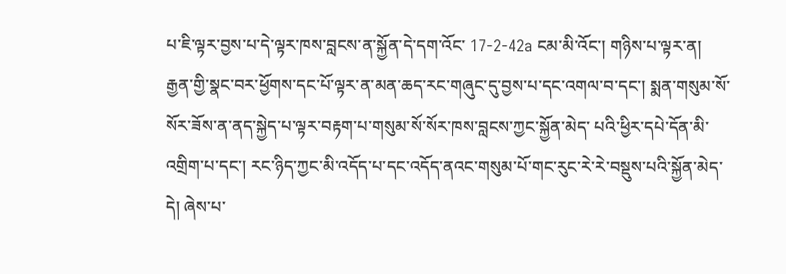པ་ཇི་ལྟར་བྱས་པ་དེ་ལྟར་ཁས་བླངས་ན་སྐྱོན་དེ་དག་འོང་ 17-2-42a ངམ་མི་འོང་། གཉིས་པ་ལྟར་ན། རྒྱན་གྱི་སྣང་བར་ཕྱོགས་དང་པོ་ལྟར་ན་མན་ཆད་རང་གཞུང་དུ་བྱས་པ་དང་འགལ་བ་དང་། སྨན་གསུམ་སོ་སོར་ཟོས་ན་ནད་སྐྱེད་པ་ལྟར་བརྟག་པ་གསུམ་སོ་སོར་ཁས་བླངས་ཀྱང་སྐྱོན་མེད་ པའི་ཕྱིར་དཔེ་དོན་མི་འགྲིག་པ་དང་། རང་ཉིད་ཀྱང་མི་འདོད་པ་དང་འདོད་ནའང་གསུམ་པོ་གང་རུང་རེ་རེ་བསྡུས་པའི་སྐྱོན་མེད་དེ། ཞེས་པ་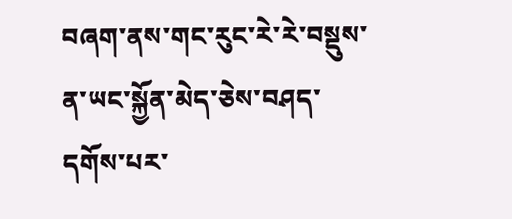བཞག་ནས་གང་རུང་རེ་རེ་བསྡུས་ན་ཡང་སྐྱོན་མེད་ཅེས་བཤད་དགོས་པར་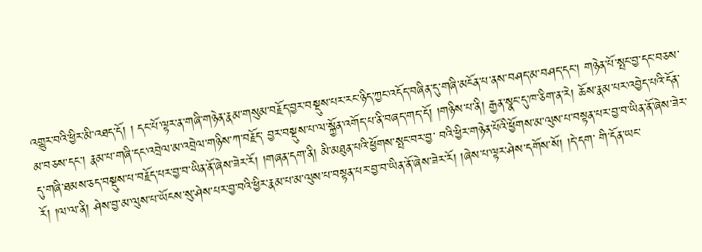འགྱུར་བའི་ཕྱིར་མི་འཐད་དོ། ། དང་པོ་ལྟར་ན་གཞི་གཉེན་རྣམ་གསུམ་བརྗོད་བྱར་བསྡུས་པར་རང་ཉིད་ཀྱང་འདོད་བཞིན་དུ་གཞི་མངོན་པ་ནས་བཤད་མ་བཤད་དང་། གཉེན་པོ་སྤང་བྱ་དང་བཅས་མ་བཅས་དང་། རྣམ་པ་གཞི་དང་འབྲེལ་མ་འབྲེལ་གཉིས་ཀ་བརྗོད་ བྱར་བསྡུས་པ་ལ་སྐྱོན་འགོད་པ་ནི་བཞད་གད་དོ། །གཉིས་པ་ནི། རྒྱན་སྣང་དུ་ཁ་ཅིག་ན་རེ། ཆོས་རྣམ་པར་འབྱེད་པའི་དོན་དུ་གཞི་ཐམས་ཅད་བསྡུས་པ་བརྗོད་པར་བྱ་བ་ཡིན་ནོ་ཞེས་ཟེར་རོ། །གཞན་དག་ནི། མི་མཐུན་པའི་ཕྱོགས་སྤང་བར་བྱ་ བའི་ཕྱིར་གཉེན་པོའི་ཕྱོགས་མ་ལུས་པ་བསྟན་པར་བྱ་བ་ཡིན་ནོ་ཞེས་ཟེར་རོ། །ལ་ལ་ནི། ཤེས་བྱ་མ་ལུས་པ་ཡོངས་སུ་ཤེས་པར་བྱ་བའི་ཕྱིར་རྣམ་པ་མ་ལུས་པ་བསྟན་པར་བྱ་བ་ཡིན་ནོ་ཞེས་ཟེར་རོ། །ཞེས་པ་ལྟར་ཤེས་དགོས་སོ། །དེ་དག་ གི་དོན་ཡང་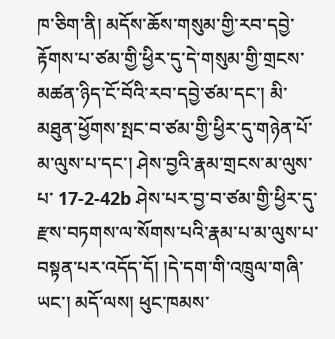ཁ་ཅིག་ནི། མདོས་ཆོས་གསུམ་གྱི་རབ་དབྱེ་རྟོགས་པ་ཙམ་གྱི་ཕྱིར་དུ་དེ་གསུམ་གྱི་གྲངས་མཚན་ཉིད་ངོ་བོའི་རབ་དབྱེ་ཙམ་དང་། མི་མཐུན་ཕྱོགས་སྤང་བ་ཙམ་གྱི་ཕྱིར་དུ་གཉེན་པོ་མ་ལུས་པ་དང་། ཤེས་བྱའི་རྣམ་གྲངས་མ་ལུས་པ་ 17-2-42b ཤེས་པར་བྱ་བ་ཙམ་གྱི་ཕྱིར་དུ་རྫས་བཏགས་ལ་སོགས་པའི་རྣམ་པ་མ་ལུས་པ་བསྟན་པར་འདོད་དོ། །དེ་དག་གི་འཁྲུལ་གཞི་ཡང་། མདོ་ལས། ཕུང་ཁམས་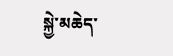སྐྱེ་མཆེད་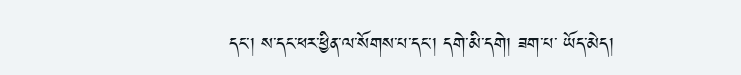དང་། ས་དང་ཕར་ཕྱིན་ལ་སོགས་པ་དང་། དགེ་མི་དགེ། ཟག་པ་ ཡོད་མེད།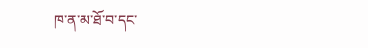ཁ་ན་མ་ཐོ་བ་དང་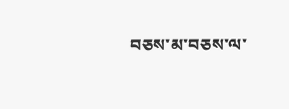བཅས་མ་བཅས་ལ་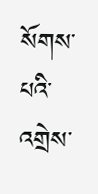སོགས་པའི་འགྲེས་